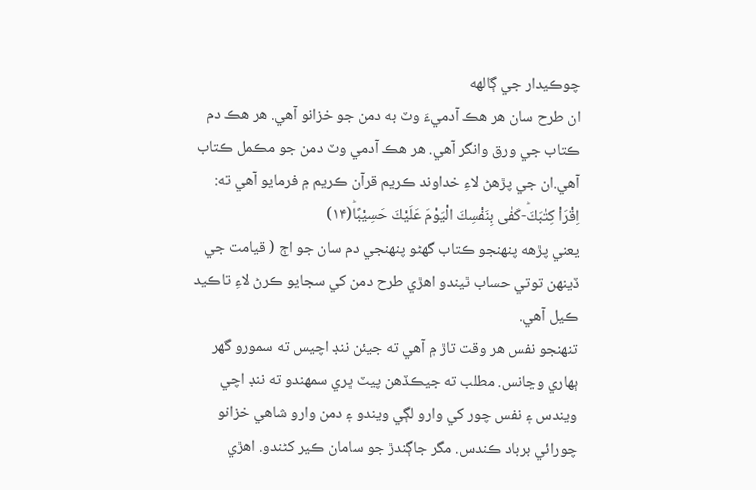چوڪيدار جي ڳالهه
ان طرح سان هر هڪ آدميءَ وٽ به دمن جو خزانو آهي. هر هڪ دم ڪتاب جي ورق وانگر آهي. هر هڪ آدمي وٽ دمن جو مڪمل ڪتاب آهي.ان جي پڙهڻ لاءِ خداوند ڪريم قرآن ڪريم ۾ فرمايو آهي ته:
اِقْرَاْ كِتٰبَكَؕ-كَفٰى بِنَفْسِكَ الْیَوْمَ عَلَیْكَ حَسِیْبًاؕ(۱۴)
يعني پڙهه پنهنجو ڪتاب گهڻو پنهنجي دم سان جو اڄ ( قيامت جي ڏينهن توتي حساب ٿيندو اهڙي طرح دمن کي سجايو ڪرڻ لاءِ تاڪيد ڪيل آهي.
تنهنجو نفس هر وقت تاڙ ۾ آهي ته جيئن ننڊ اچيس ته سمورو گهر ٻهاري وڃانس. مطلب ته جيڪڏهن پيٽ ڀري سمهندو ته ننڊ اچي ويندس ۽ نفس چور کي وارو لڳي ويندو ۽ دمن وارو شاهي خزانو چورائي برباد ڪندس. مگر جاڳندڙ جو سامان ڪير کڻندو. اهڙي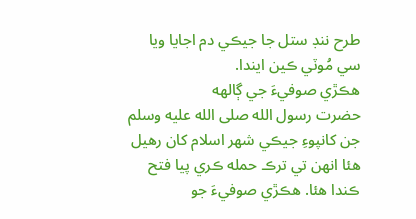طرح ننڊ ستل جا جيڪي دم اجايا ويا سي مُوٽي ڪين ايندا.
هڪڙي صوفيءَ جي ڳالهه
حضرت رسول الله صلى الله عليه وسلم جن کانپوءِ جيڪي شهر اسلام کان رهيل هئا انهن تي ترڪ حمله ڪري پيا فتح ڪندا هئا. هڪڙي صوفيءَ جو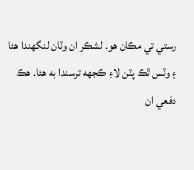رستي تي مڪان هو. لشڪر ان وٽان لنگهندا هئا ۽ وٽس ٿڪ پٽن لاءِ ڪجهه ترسندا به هئا. هڪ دفعي ان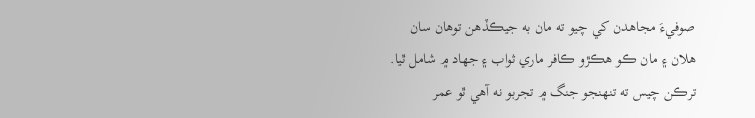صوفيءَ مجاهدن کي چيو ته مان به جيڪڏهن توهان سان هلان ۽ مان ڪو هڪڙو ڪافر ماري ثواب ۽ جهاد ۾ شامل ٿيا. ترڪن چيس ته تنهنجو جنگ ۾ تجربو نه آهي ٿو عمر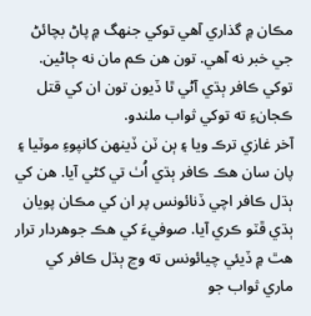مڪان ۾ گذاري آهي توکي جنهگ ۾ پاڻ بچائڻ جي خبر نه آهي. تون هن ڪم مان نه ڄاڻين. توکي ڪافر ٻڌي آڻي ٿا ڏيون تون ان کي قتل ڪجانءِ ته توکي ثواب ملندو.
آخر غازي ترڪ ويا ۽ ٻن ٽن ڏينهن کانپوءِ موٽيا ۽ پان سان هڪ ڪافر ٻڌي اُٺ تي کڻي آيا. هن کي ٻڌل ڪافر اچي ڏنائونس پر ان کي مڪان پويان ٻڌي ڦٽو ڪري آيا. صوفيءَ کي هڪ جوهردار ترار هٿ ۾ ڏيئي چيائونس ته وڃ ٻڌل ڪافر کي ماري ثواب جو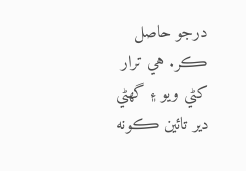درجو حاصل ڪر. هي ترار کڻي ويو ۽ گهڻي دير تائين ڪونه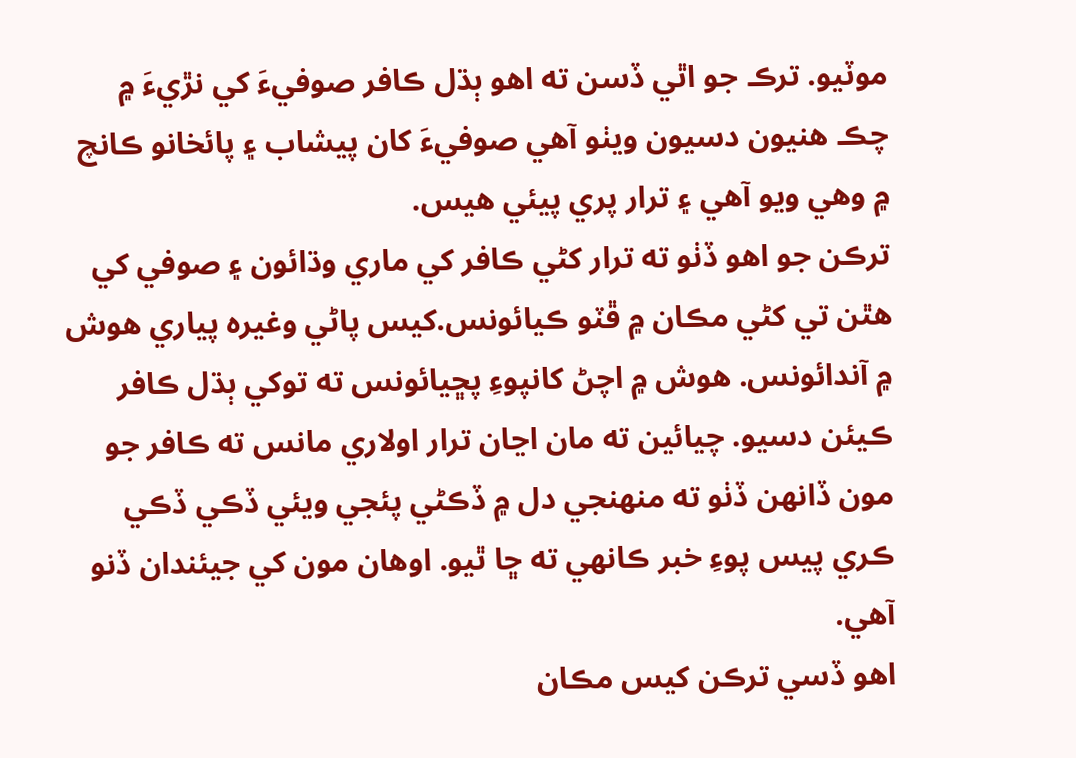موٽيو. ترڪ جو اٿي ڏسن ته اهو ٻڌل ڪافر صوفيءَ کي نڙيءَ ۾ چڪ هنيون دسيون ويٺو آهي صوفيءَ کان پيشاب ۽ پائخانو ڪانچ ۾ وهي ويو آهي ۽ ترار پري پيئي هيس.
ترڪن جو اهو ڏٺو ته ترار کڻي ڪافر کي ماري وڌائون ۽ صوفي کي هٿن تي کڻي مڪان ۾ ڦٽو ڪيائونس.کيس پاڻي وغيره پياري هوش ۾ آندائونس. هوش ۾ اچڻ کانپوءِ پڇيائونس ته توکي ٻڌل ڪافر ڪيئن دسيو. چيائين ته مان اڃان ترار اولاري مانس ته ڪافر جو مون ڏانهن ڏٺو ته منهنجي دل ۾ ڏڪڻي پئجي ويئي ڏڪي ڏڪي ڪري پيس پوءِ خبر ڪانهي ته ڇا ٿيو. اوهان مون کي جيئندان ڏنو آهي.
اهو ڏسي ترڪن کيس مڪان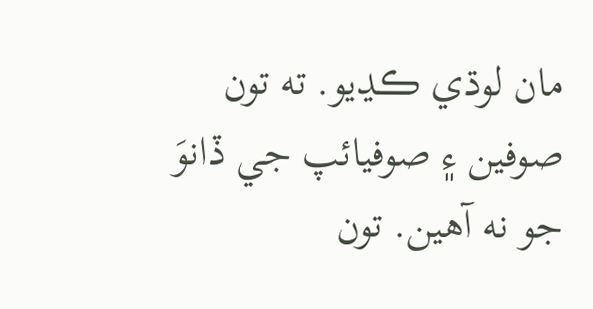مان لوڌي ڪڍيو. ته تون صوفين ۽ صوفيائپ جي ڏانوَ جو نه آهين. تون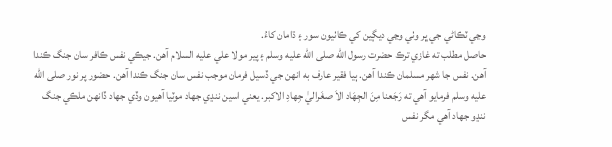وڃي ٽڪاڻي جي ڀر وٺي وڃي ديڳين کي ڪاٺيون سور ۽ ڌامان کاءُ.
حاصل مطلب ته غازي ترڪ حضرت رسول الله صلى الله عليه وسلم ۽ پير مولا علي عليه السلام آهن. جيڪي نفس ڪافر سان جنگ ڪندا آهن. نفس جا شهر مسلمان ڪندا آهن. ٻيا فقير عارف به انهن جي ڏسيل فرمان موجب نفس سان جنگ ڪندا آهن. حضور پر نور صلى الله عليه وسلم فرمايو آهي ته رَجَعنا مِنَ الجِهَاد الاَ صغَراليٰ جِهادِ الاکبر. يعني اسين ننڍي جهاد موٽيا آهيون وڏي جهاد ڏانهن ملڪي جنگ ننڍو جهاد آهي مگر نفس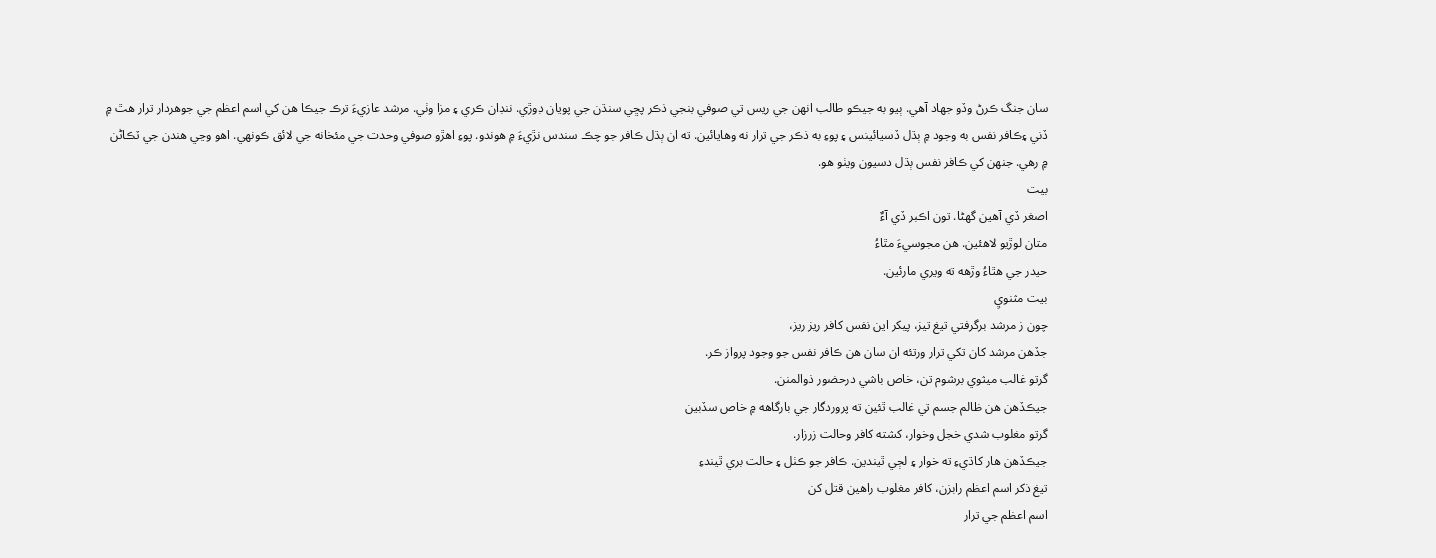سان جنگ ڪرڻ وڏو جهاد آهي. ٻيو به جيڪو طالب انهن جي ريس تي صوفي بنجي ذڪر پڇي سنڌن جي پويان ڊوڙي. ننڊان ڪري ۽ مزا وٺي. مرشد عازيءَ ترڪ جيڪا هن کي اسم اعظم جي جوهردار ترار هٿ ۾ ڏني ۽ڪافر نفس به وجود ۾ ٻڌل ڏسيائينس ۽ پوءِ به ذڪر جي ترار نه وهايائين. ته ان ٻڌل ڪافر جو چڪ سندس نڙيءَ ۾ هوندو. پوءِ اهڙو صوفي وحدت جي مئخانه جي لائق ڪونهي. اهو وڃي هندن جي ٽڪاڻن ۾ رهي. جنهن کي ڪافر نفس ٻڌل دسيون ويٺو هو.
بيت
اصغر ڏي آهين گهڻا. تون اڪبر ڏي آءٌ
متان لوڙيو لاهئين. هن مجوسيءَ مٿاءُ
حيدر جي هٿاءُ وڙهه ته ويري مارئين.
بيت مثنويِ
چون ز مرشد برگرفتي تيغ تيز، پيکر اين نفس کافر ريز ريز،
جڏهن مرشد کان تکي ترار ورتئه ان سان هن ڪافر نفس جو وجود پرواز ڪر.
گرتو غالب ميثوي برشوم تن، خاص باشي درحضور ذوالمنن.
جيڪڏهن هن ظالم جسم تي غالب ٿئين ته پروردگار جي بارگاهه ۾ خاص سڏبين
گرتو مغلوب شدي خجل وخوار، کشته کافر وحالت زرزار.
جيڪڏهن هار کاڌيءِ ته خوار ۽ لڄي ٿيندين. ڪافر جو ڪٺل ۽ حالت بري ٿيندءِ
تيغ ذکر اسم اعظم رابزن، کافر مغلوب راهين قتل کن
اسم اعظم جي ترار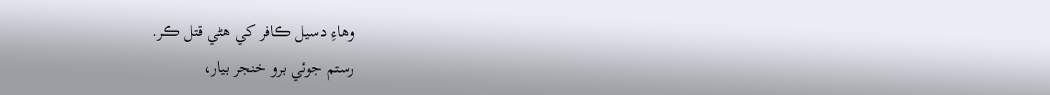وهاءِ دسيل ڪافر کي هڻي قتل ڪر.
رستم جوئي برو خنجر بيار،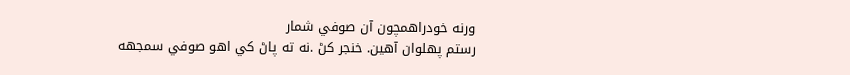ورنه خودراهمچون آن صوفي شمار
رستم پهلوان آهين. خنجر کڻ .نه ته پاڻ کي اهو صوفي سمجهه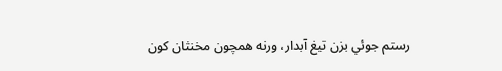رستم جوئي بزن تيغ آبدار، ورنه همچون مخنثان کون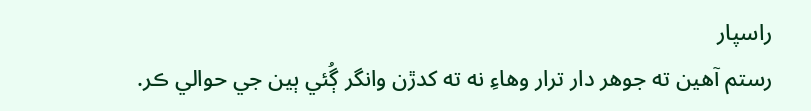راسپار
رستم آهين ته جوهر دار ترار وهاءِ نه ته کدڙن وانگر ڳُئي ٻين جي حوالي ڪر.